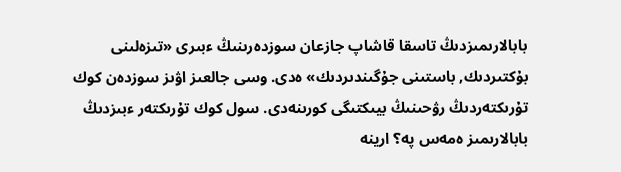بابالارىمىزدىڭ تاسقا قاشاپ جازعان سوزدەرىنىڭ ءبىرى «تىزەلىنى بۇكتىردىك, باستىنى جۇگىندىردىك» ەدى. وسى جالعىز اۋىز سوزدەن كوك تۇرىكتەردىڭ رۋحىنىڭ بيىكتىگى كورىنەدى. سول كوك تۇرىكتەر ءبىزدىڭ بابالارىمىز ەمەس پە؟ ارينە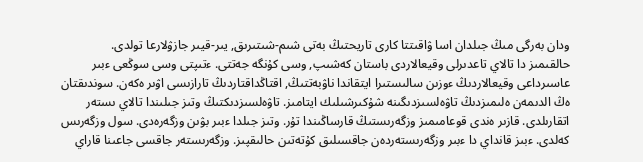ودان بەرگى مىڭ جىلدان اسا ۋاقىتتا كارى تاريحتىڭ بەتى شىم-شىتىرىق, يىر-قيىر جازۋلارعا تولدى.
حالقىمىز دا تالاي تاعدىرلى وقيعالاردى باستان كەشىپ, وسى كۇنگە جەتتى. ءتىپتى وسى سوڭعى ءبىر عاسىرداعى وقيعالاردىڭ ءوزىن سالىستىرا ايتقاندا ناۋبەتتىڭ, اقتاڭداقتاردىڭ تارازىسى اۋىر ەكەن. سوندىقتان ەڭ الدىمەن ەلىمىزدىڭ تاۋەلسىزدىگىنە شۇكىرشىلىك ايتامىز. تاۋەلسىزدىكتىڭ وتىز جىلىندا تالاي ىستەر اتقارىلدى. قازىر ەندى قوعامىمىز وزگەرىستىڭ قارساڭىندا تۇر. وتىز جىلدا ءبىر بۋىن وزگەرەدى. سول وزگەرىس كەلدى. ءبىز قانداي دا ءبىر وزگەرىستەردەن جاقسىلىق كۇتەتىن حالىقپىز. وزگەرىستەر جاقسى جاعىنا قاراي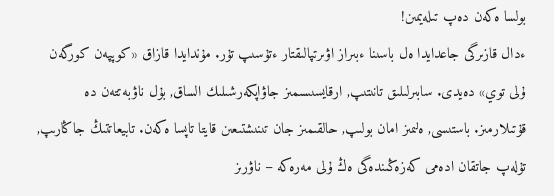بولسا ەكەن دەپ تىلەيمىن!
ءدال قازىرگى جاعدايدا ەل باسىنا ءبىراز اۋىرتپالىقتار ءتۇسىپ تۇر. مۇندايدا قازاق «كوپپەن كورگەن ۇلى توي» دەيدى. سابىرلىلىق تانىتىپ, ارقايسىسىمىز جاۋاپكەرشىلىك الساق, بۇل ناۋبەتتەن دە قۇتىلارمىز. باستىسى, ەلىمىز امان بولىپ, حالقىمىز جان تىنىشتىعىن قايتا تاپسا ەكەن. تابيعاتتىڭ جاڭارىپ, تۇلەپ جاتقان ادەمى كەزەڭىندەگى ەڭ ۇلى مەرەكە – ناۋرىز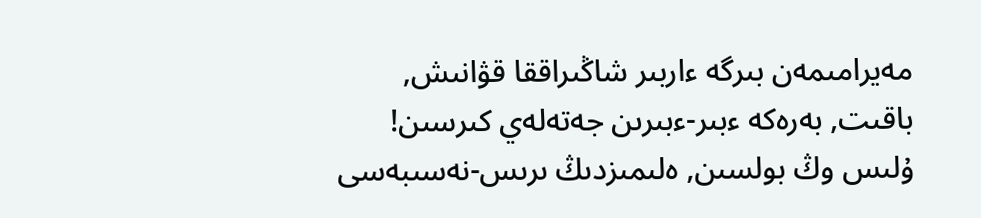مەيرامىمەن بىرگە ءاربىر شاڭىراققا قۋانىش, باقىت, بەرەكە ءبىر-ءبىرىن جەتەلەي كىرسىن! ۇلىس وڭ بولسىن, ەلىمىزدىڭ ىرىس-نەسىبەسى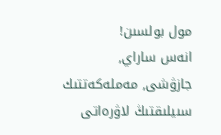مول بولسىن!
انەس ساراي,
جازۋشى, مەملەكەتتىك سىيلىقتىڭ لاۋرەاتى